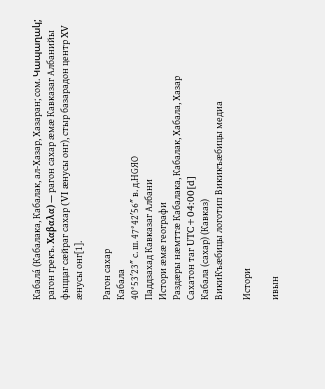Кабала́ (Кабалака, Кабалак, ал-Хазар, Хазаран; сом. Կապաղակ; рагон грекъ. Χαβαλα) — рагон сахар æмæ Кавказаг Албанийы фыццаг сæйраг сахар (VI æнусы онг), стыр базарадон центр XV æнусы онг[1].

Рагон сахар
Кабала
40°53′23″ с. ш. 47°42′56″ в. д.HGЯO
Паддзахад Кавказаг Албани
Истори æмæ географи
Раздæры нæмттæ Кабалака, Кабалак, Хабала, Хазар
Сахатон таг UTC+04:00[d]
Кабала (сахар) (Кавказ)
ВикиКъæбицы логотип Викикъæбицы медиа

Истори

ивын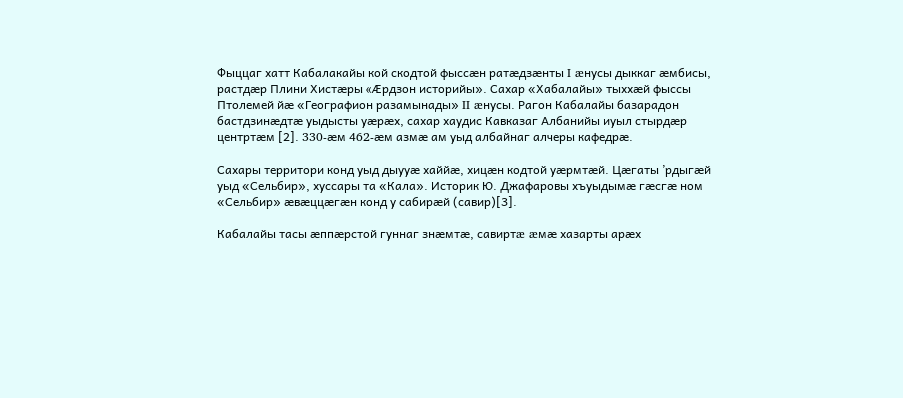Фыццаг хатт Кабалакайы кой скодтой фыссæн ратæдзæнты I æнусы дыккаг æмбисы, растдæр Плини Хистæры «Æрдзон историйы». Сахар «Хабалайы» тыххæй фыссы Птолемей йæ «Географион разамынады» II æнусы. Рагон Кабалайы базарадон бастдзинæдтæ уыдысты уæрæх, сахар хаудис Кавказаг Албанийы иуыл стырдæр центртæм [2]. 330-æм 462-æм азмæ ам уыд албайнаг алчеры кафедрæ.

Сахары территори конд уыд дыууæ хаййæ, хицæн кодтой уæрмтæй. Цæгаты ’рдыгæй уыд «Сельбир», хуссары та «Кала». Историк Ю. Джафаровы хъуыдымæ гæсгæ ном «Сельбир» æвæццæгæн конд у сабирæй (савир)[3].

Кабалайы тасы æппæрстой гуннаг знæмтæ, савиртæ æмæ хазарты арæх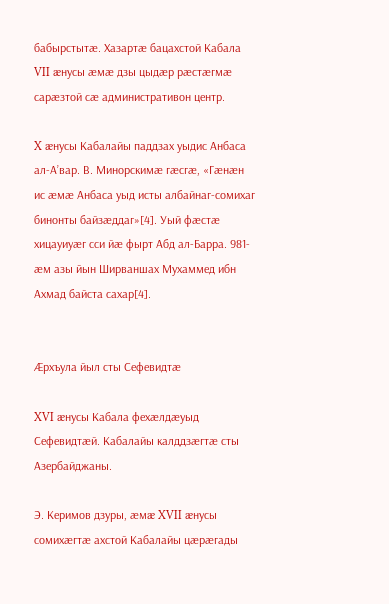бабырстытæ. Хазартæ бацахстой Кабала VII æнусы æмæ дзы цыдæр рæстæгмæ сарæзтой сæ административон центр.

X æнусы Кабалайы паддзах уыдис Анбаса ал-А’вар. В. Минорскимæ гæсгæ, «Гæнæн ис æмæ Анбаса уыд исты албайнаг-сомихаг бинонты байзæддаг»[4]. Уый фæстæ хицауиуæг сси йæ фырт Абд ал-Барра. 981-æм азы йын Ширваншах Мухаммед ибн Ахмад байста сахар[4].


Æрхъула йыл сты Сефевидтæ

XVI æнусы Кабала фехæлдæуыд Сефевидтæй. Кабалайы калддзæгтæ сты Азербайджаны.

Э. Керимов дзуры, æмæ XVII æнусы сомихæгтæ ахстой Кабалайы цæрæгады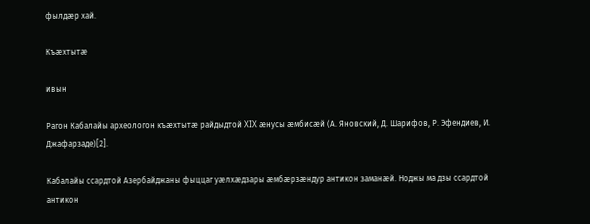фылдæр хай.

Къæхтытæ

ивын

Рагон Кабалайы археологон къæхтытæ райдыдтой XIX æнусы æмбисæй (А. Яновский, Д. Шарифов, Р. Эфендиев, И. Джафарзаде)[2].

Кабалайы ссардтой Азербайджаны фыццаг уæлхæдзары æмбæрзæндур антикон заманæй. Ноджы ма дзы ссардтой антикон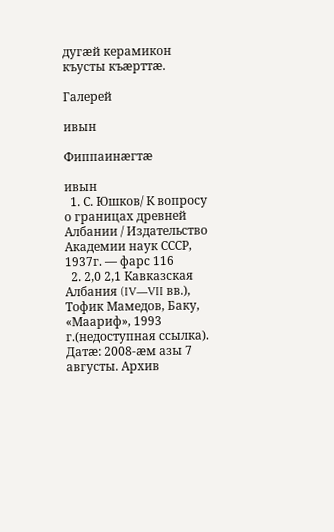дугæй керамикон къусты къæрттæ.

Галерей

ивын

Фиппаинæгтæ

ивын
  1. С. Юшков/ К вопросу о границах древней Албании / Издательство Академии наук СССР, 1937г. — фарс 116
  2. 2,0 2,1 Кавказская Албания (IV—VII вв.), Tофик Мамедов, Баку, «Маариф», 1993 г.(недоступная ссылка). Датæ: 2008-æм азы 7 августы. Архив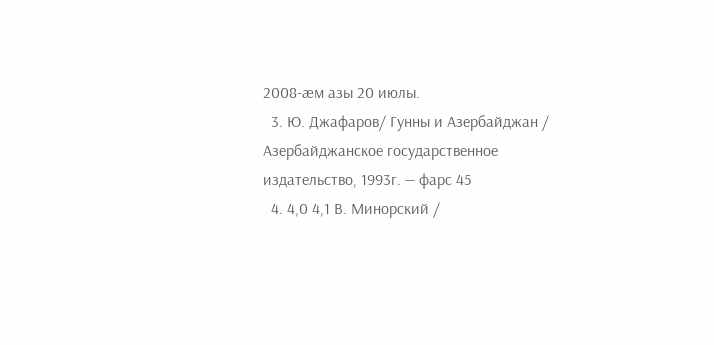2008-æм азы 20 июлы.
  3. Ю. Джафаров/ Гунны и Азербайджан / Азербайджанское государственное издательство, 1993г. — фарс 45
  4. 4,0 4,1 В. Минорский /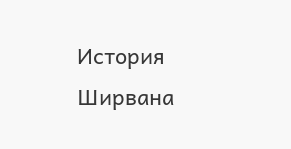История Ширвана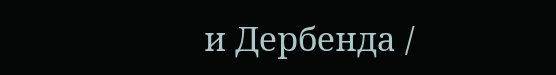и Дербенда /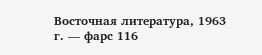Восточная литература, 1963 г. — фарс 116